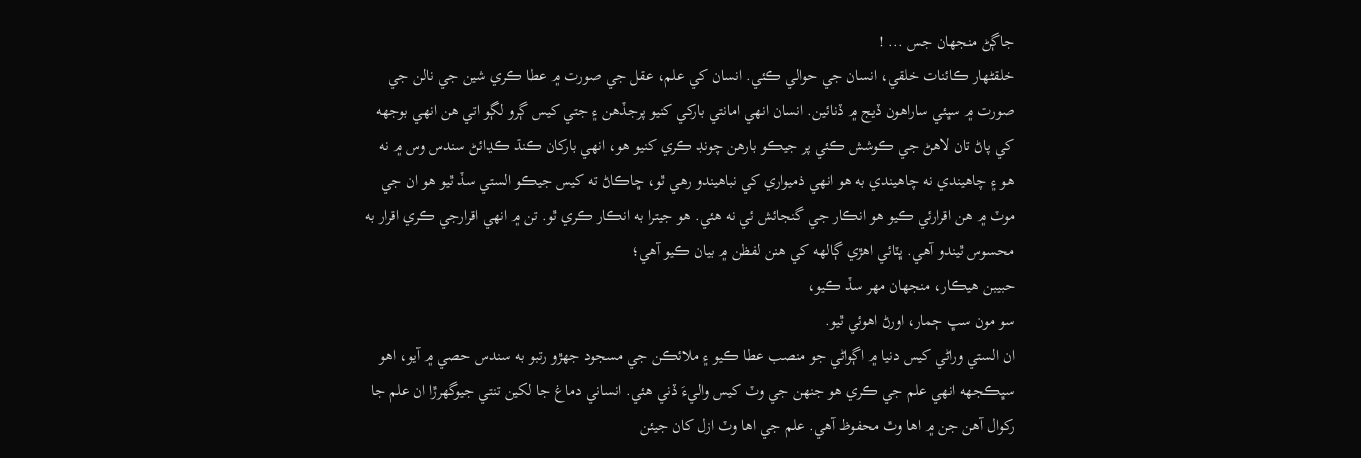جاڳڻ منجهان جس ... !
خلقڻهار ڪائنات خلقي، انسان جي حوالي ڪئي. انسان کي علم، عقل جي صورت ۾ عطا ڪري شين جي نالن جي صورت ۾ سڀئي ساراهون ڏيج ۾ ڏنائين. انسان انهي امانتي بارکي کنيو پرجڏهن ۽ جتي کيس ڳرو لڳو اتي هن انهي بوجهه کي پاڻ تان لاهڻ جي ڪوشش ڪئي پر جيڪو بارهن چونڊ ڪري کنيو هو، انهي بارکان ڪنڌ ڪڍائڻ سندس وس ۾ نه هو ۽ چاهيندي نه چاهيندي به هو انهي ذميواري کي نباهيندو رهي ٿو، ڇاڪاڻ ته کيس جيڪو الستي سڏ ٿيو هو ان جي موٽ ۾ هن اقرارئي ڪيو هو انڪار جي گنجائش ئي نه هئي. هو جيترا به انڪار ڪري ٿو. تن ۾ انهي اقرارجي ڪري اقرار به محسوس ٿيندو آهي. ڀٽائي اهڙي ڳالهه کي هنن لفظن ۾ بيان ڪيو آهي؛
حبيبن هيڪار، منجهان مهر سڏ ڪيو،
سو مون سڀ ڄمار، اورڻ اهوئي ٿيو.
ان الستي وراڻي کيس دنيا ۾ اڳواڻي جو منصب عطا ڪيو ۽ ملائڪن جي مسجود جهڙو رتبو به سندس حصي ۾ آيو، اهو سڀڪجهه انهي علم جي ڪري هو جنهن جي وٽ کيس واليءَ ڏني هئي. انساني دماغ جا لکين تنتي جيوگهرڙا ان علم جا رکوال آهن جن ۾ اها وٿ محفوظ آهي. علم جي اها وٽ ازل کان جيئن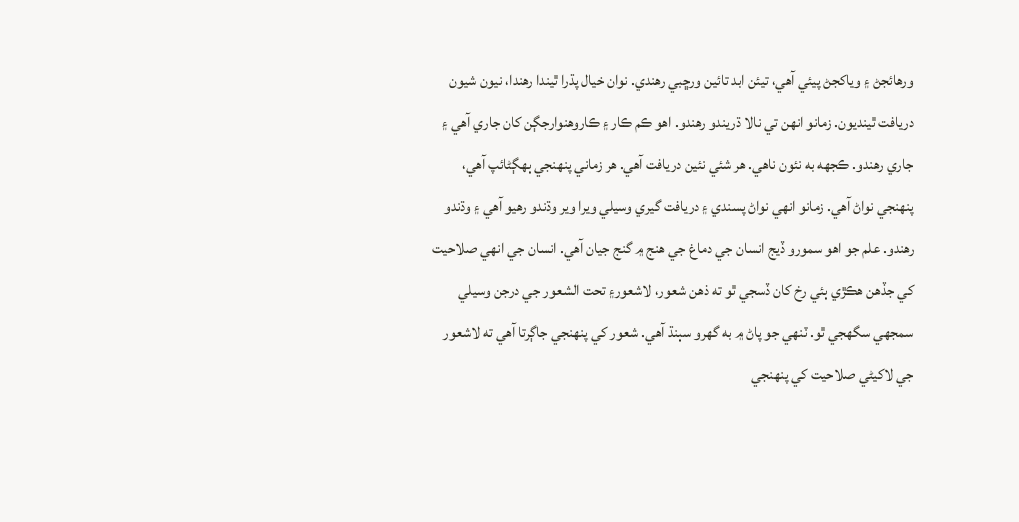ورهائجڻ ۽ وياکجڻ پيئي آهي، تيئن ابد تائين ورڇبي رهندي. نوان خيال پڌرا ٿيندا رهندا، نيون شيون دريافت ٿينديون. زمانو انهن تي نالا ڌريندو رهندو. اهو ڪم ڪار ۽ ڪاروهنوارجڳن کان جاري آهي ۽ جاري رهندو. ڪجهه به نئون ناهي. هر شئي نئين دريافت آهي. هر زماني پنهنجي ٻهڳڻائپ آهي، پنهنجي نواڻ آهي. زمانو انهي نواڻ پسندي ۽ دريافت گيري وسيلي ويرا وير وڌندو رهيو آهي ۽ وڌندو رهندو. علم جو اهو سمورو ڏيج انسان جي دماغ جي هنج ۾ گنج جيان آهي. انسان جي انهي صلاحيت کي جڏهن هڪڙي ٻئي رخ کان ڏسجي ٿو ته ذهن شعور، لاشعور۽ تحت الشعور جي درجن وسيلي سمجهي سگهجي ٿو. ٽنهي جو پاڻ ۾ به گهرو سٻنڌ آهي. شعور کي پنهنجي جاڳرتا آهي ته لاشعور جي لاکيڻي صلاحيت کي پنهنجي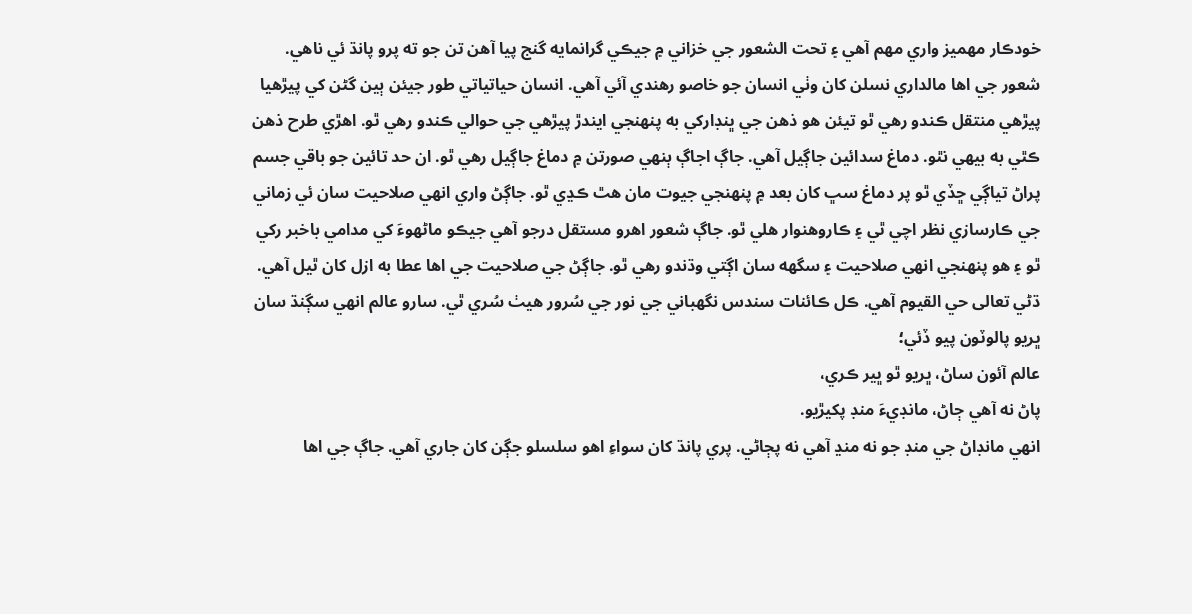خودڪار مهميز واري مهم آهي ۽ تحت الشعور جي خزاني ۾ جيڪي گرانمايه گنج پيا آهن تن جو ته پرو پانڌ ئي ناهي. شعور جي اها مالداري نسلن کان وٺي انسان جو خاصو رهندي آئي آهي. انسان حياتياتي طور جيئن ٻين گڻن کي پيڙهيا پيڙهي منتقل ڪندو رهي ٿو تيئن هو ذهن جي ڀنڊارکي به پنهنجي ايندڙ پيڙهي جي حوالي ڪندو رهي ٿو. اهڙي طرح ذهن ڪٿي به بيهي نٿو. دماغ سدائين جاڳيل آهي. جاڳ اجاڳ ٻنهي صورتن ۾ دماغ جاڳيل رهي ٿو. ان حد تائين جو باقي جسم پراڻ تياڳي ڇڏي ٿو پر دماغ سڀ کان بعد ۾ پنهنجي جيوت مان هٿ ڪڍي ٿو. جاڳڻ واري انهي صلاحيت سان ئي زماني جي ڪارسازي نظر اچي ٿي ۽ ڪاروهنوار هلي ٿو. جاڳ شعور اهرو مستقل درجو آهي جيڪو ماڻهوءَ کي مدامي باخبر رکي ٿو ۽ هو پنهنجي انهي صلاحيت ۽ سگهه سان اڳتي وڌندو رهي ٿو. جاڳڻ جي صلاحيت جي اها عطا به ازل کان ٿيل آهي. ڌڻي تعالى حي القيوم آهي. ڪل ڪائنات سندس نگهباني جي نور جي سُرور هيٺ سُري ٿي. سارو عالم انهي سڳنڌ سان ڀريو پالوٽون پيو ڏئي؛
عالم آئون ساڻ، ڀريو ٿو ڀير ڪري،
پاڻ نه آهي ڄاڻ، مانڊيءَ منڊ پکيڙيو.
انهي مانڊاڻ جي منڊ جو نه منڍ آهي نه پڄاڻي. پري پانڌ کان سواءِ اهو سلسلو جڳن کان جاري آهي. جاڳ جي اها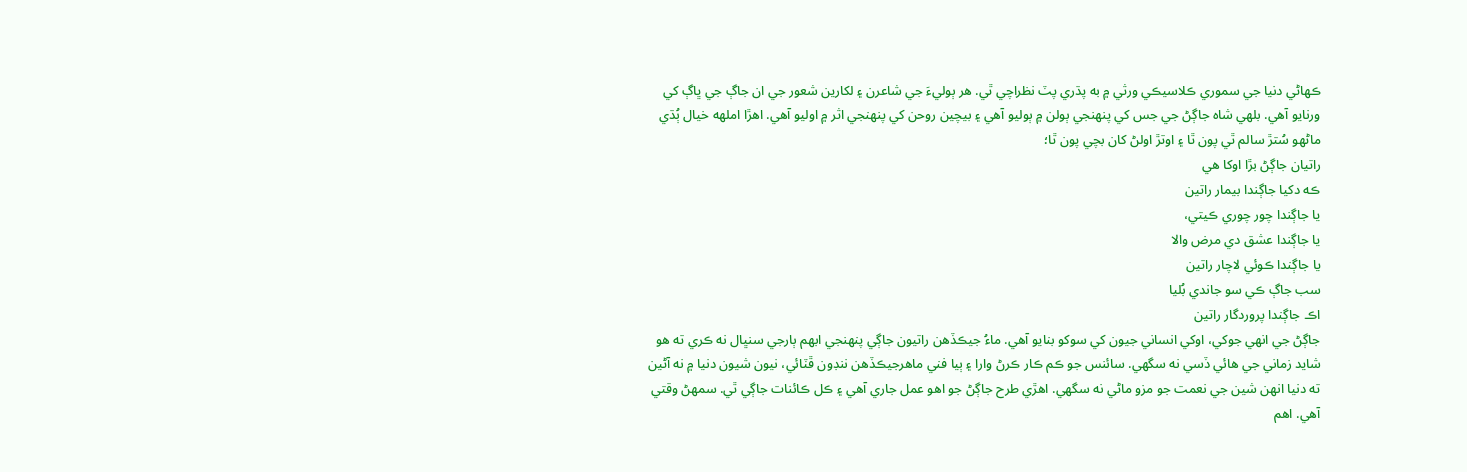ڪهاڻي دنيا جي سموري ڪلاسيڪي ورثي ۾ به پڌري پٽ نظراچي ٿي. هر ٻوليءَ جي شاعرن ۽ لکارين شعور جي ان جاڳ جي ڀاڳ کي ورنايو آهي. بلهي شاه جاڳڻ جي جس کي پنهنجي ٻولن ۾ ٻوليو آهي ۽ بيچين روحن کي پنهنجي اثر ۾ اوليو آهي. اهڙا املهه خيال ٻُڌي ماڻهو سُتڙ سالم ٿي پون ٿا ۽ اوتڙ اولڻ کان بچي پون ٿا؛
راتيان جاڳڻ بڙا اوکا هي
ڪه دکيا جاڳندا بيمار راتين
يا جاڳندا چور چوري ڪيتي،
يا جاڳندا عشق دي مرض والا
يا جاڳندا ڪوئي لاچار راتين
سب جاڳ ڪي سو جاندي بُليا
اڪ جاڳندا پروردگار راتين
جاڳڻ جي انهي جوکي، اوکي انساني جيون کي سوکو بنايو آهي. ماءُ جيڪڏهن راتيون جاڳي پنهنجي ابهم ٻارجي سنڀال نه ڪري ته هو شايد زماني جي هائي ڏسي نه سگهي. سائنس جو ڪم ڪار ڪرڻ وارا ۽ ٻيا فني ماهرجيڪڏهن ننڊون ڦٽائي، نيون شيون دنيا ۾ نه آڻين ته دنيا انهن شين جي نعمت جو مزو ماڻي نه سگهي. اهڙي طرح جاڳڻ جو اهو عمل جاري آهي ۽ ڪل ڪائنات جاڳي ٿي. سمهڻ وقتي آهي. اهم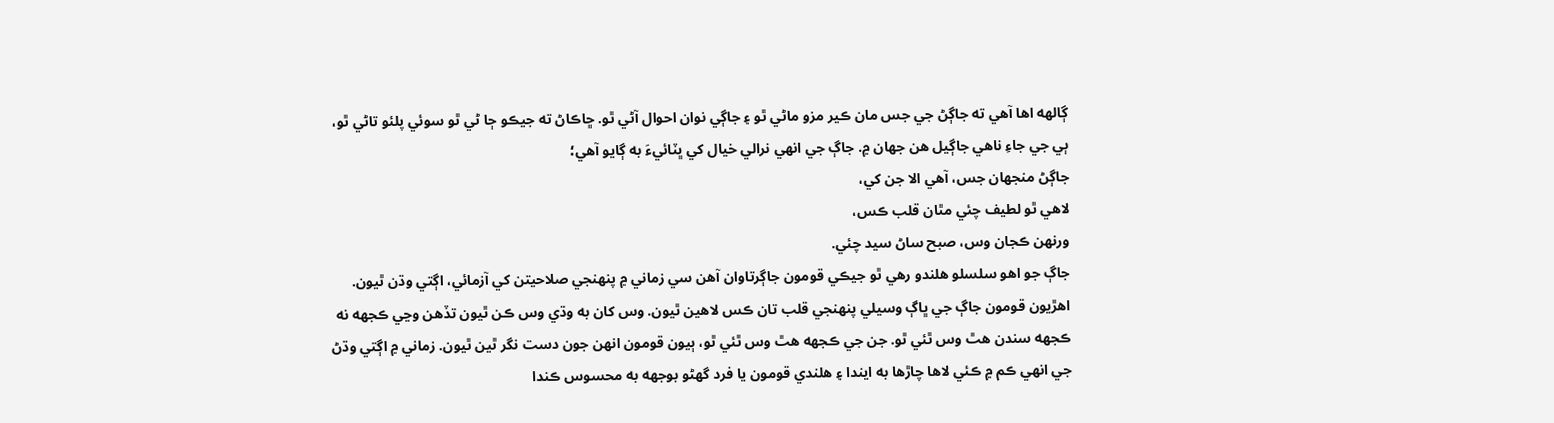ڳالهه اها آهي ته جاڳڻ جي جس مان ڪير مزو ماڻي ٿو ۽ جاڳي نوان احوال آڻي ٿو. ڇاڪاڻ ته جيڪو ڄا ڻي ٿو سوئي پلئو تاڻي ٿو، ٻي جي جاءِ ناهي جاڳيل هن جهان ۾. جاڳ جي انهي نرالي خيال کي ڀٽائيءَ به ڳايو آهي؛
جاڳڻ منجهان جس، آهي الا جن کي،
لاهي ٿو لطيف چئي مٿان قلب ڪس،
ورنهن ڪجان وس، صبح ساڻ سيد چئي.
جاڳ جو اهو سلسلو هلندو رهي ٿو جيڪي قومون جاڳرتاوان آهن سي زماني ۾ پنهنجي صلاحيتن کي آزمائي، اڳتي وڌن ٿيون. اهڙيون قومون جاڳ جي ڀاڳ وسيلي پنهنجي قلب تان ڪس لاهين ٿيون. وس کان به وڌي وس ڪن ٿيون تڏهن وڃي ڪجهه نه ڪجهه سندن هٿ وس ٿئي ٿو. جن جي ڪجهه هٿ وس ٿئي ٿو، ٻيون قومون انهن جون دست نگر ٿين ٿيون. زماني ۾ اڳتي وڌڻ جي انهي ڪم ۾ ڪئي لاها چاڙها به ايندا ۽ هلندي قومون يا فرد گهڻو بوجهه به محسوس ڪندا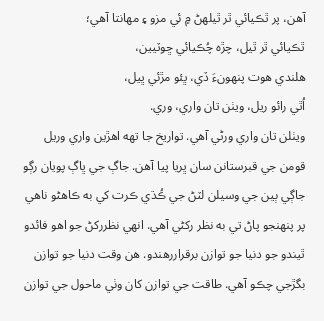آهن، پر ٿڪيائي ٿر ٿيلهڻ ۾ ئي مزو ۽ مهانتا آهي؛
ٿڪيائي ٿر ٿيل، چڙه چُڪيائي ڇوٽيين،
هلندي هوت پنهونءَ ڏي، ڀئو مڙئي ڀيل،
اُٿي رائو ريل، ويٺن تان واري، وري.
ويٺلن تان واري ورڻي آهي. تواريخ جا تهه اهڙين واري وريل قومن جي قبرستانن سان ڀريا پيا آهن. جاڳ جي ڀاڳ پويان رڳو جاڳي ٻين جي وسيلن لٽڻ جي ڪُڌي ڪرت کي به ڪاهڻو ناهي پر پنهنجو پاڻ تي به نظر رکڻي آهي. انهي نظررکڻ جو اهو فائدو ٿيندو جو دنيا جو توازن برقراررهندو. هن وقت دنيا جو توازن بگڙجي چڪو آهي. طاقت جي توازن کان وٺي ماحول جي توازن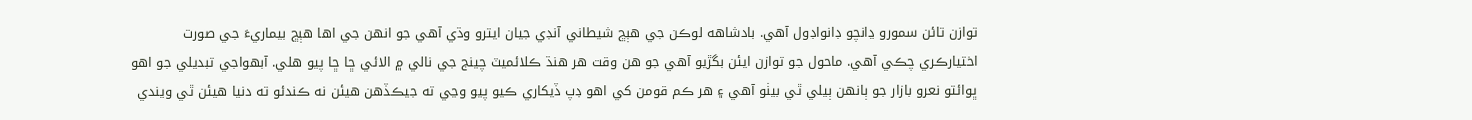توازن تائن سمورو ڍانچو ڊانواڊول آهي. بادشاهه لوڪن جي هٻڇ شيطاني آنڊي جيان ايترو وڌي آهي جو انهن جي اها هٻڇ بيماريءَ جي صورت اختيارڪري چڪي آهي. ماحول جو توازن ايئن بگڙيو آهي جو هن وقت هر هنڌ ڪلائميٽ چينج جي نالي ۾ الائي ڇا ڇا پيو هلي. آبهواجي تبديلي جو اهو ڀوائتو نعرو بازار جو ٻانهن ٻيلي ٿي بيٺو آهي ۽ هر ڪم قومن کي اهو ڊپ ڏيکاري ڪيو پيو وڃي ته جيڪڏهن هيئن نه ڪندئو ته دنيا هيئن ٿي ويندي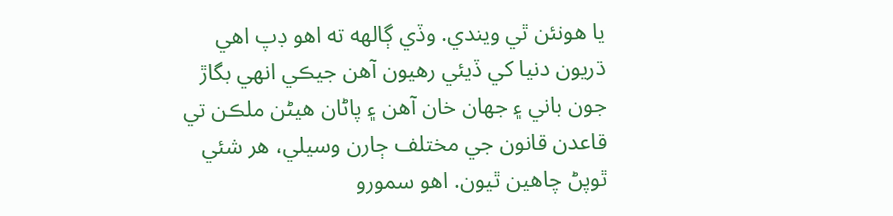يا هونئن ٿي ويندي. وڏي ڳالهه ته اهو ڊپ اهي ڌريون دنيا کي ڏيئي رهيون آهن جيڪي انهي بگاڙ جون باني ۽ جهان خان آهن ۽ پاڻان هيڻن ملڪن تي قاعدن قانون جي مختلف ڄارن وسيلي، هر شئي ٿوپڻ چاهين ٿيون. اهو سمورو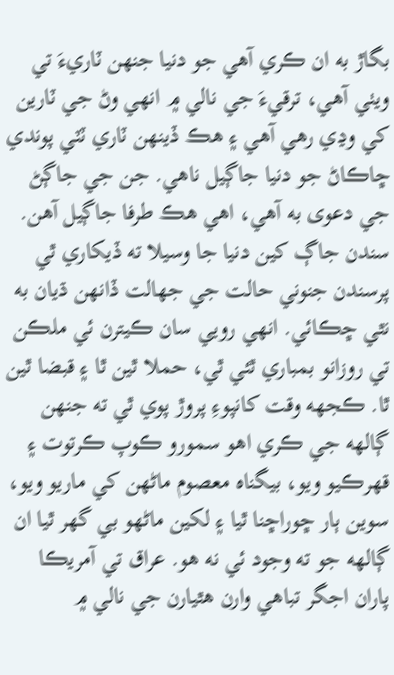بگاڙ به ان ڪري آهي جو دنيا جنهن ٽاريءَ تي ويٺي آهي، ترقيءَ جي نالي ۾ انهي وڻ جي ٽارين کي وڍي رهي آهي ۽ هڪ ڏينهن ٽاري ٽٽي پوندي ڇاڪاڻ جو دنيا جاڳيل ناهي. جن جي جاڳڻ جي دعوى به آهي، اهي هڪ طرفا جاڳيل آهن. سندن جاڳ کين دنيا جا وسيلا ته ڏيکاري ٿي پرسندن جنوني حالت جي جهالت ڏانهن ڌيان به نٿي ڇڪائي. انهي رويي سان ڪيترن ئي ملڪن تي روزانو بمباري ٿئي ٿي، حملا ٿين ٿا ۽ قبضا ٿين ٿا. ڪجهه وقت کانپوءِ پروڙ پوي ٿي ته جنهن ڳالهه جي ڪري اهو سمورو ڪوپ ڪرتوت ۽ قهرڪيو ويو، بيگناه معصوم ماڻهن کي ماريو ويو، سوين ٻار ڇوراڇنا ٿيا ۽ لکين ماڻهو بي گهر ٿيا ان ڳالهه جو ته وجود ئي نه هو. عراق تي آمريڪا پاران اجگر تباهي وارن هٿيارن جي نالي ۾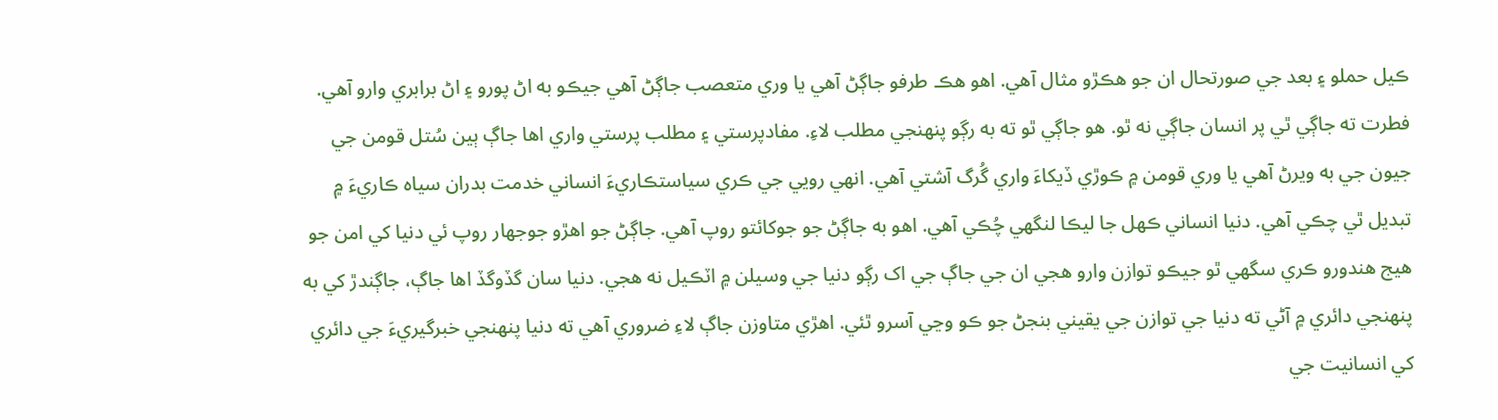ڪيل حملو ۽ بعد جي صورتحال ان جو هڪڙو مثال آهي. اهو هڪ طرفو جاڳڻ آهي يا وري متعصب جاڳڻ آهي جيڪو به اڻ پورو ۽ اڻ برابري وارو آهي. فطرت ته جاڳي ٿي پر انسان جاڳي نه ٿو. هو جاڳي ٿو ته به رڳو پنهنجي مطلب لاءِ. مفادپرستي ۽ مطلب پرستي واري اها جاڳ ٻين سُتل قومن جي جيون جي به ويرڻ آهي يا وري قومن ۾ ڪوڙي ڏيکاءَ واري گُرگ آشتي آهي. انهي رويي جي ڪري سياستڪاريءَ انساني خدمت بدران سياه ڪاريءَ ۾ تبديل ٿي چڪي آهي. دنيا انساني ڪهل جا ليڪا لنگهي چُڪي آهي. اهو به جاڳڻ جو جوکائتو روپ آهي. جاڳڻ جو اهڙو جوجهار روپ ئي دنيا کي امن جو هيج هندورو ڪري سگهي ٿو جيڪو توازن وارو هجي ان جي جاڳ جي اک رڳو دنيا جي وسيلن ۾ اٽڪيل نه هجي. دنيا سان گڏوگڏ اها جاڳ، جاڳندڙ کي به پنهنجي دائري ۾ آڻي ته دنيا جي توازن جي يقيني بنجڻ جو ڪو وڃي آسرو ٿئي. اهڙي متاوزن جاڳ لاءِ ضروري آهي ته دنيا پنهنجي خبرگيريءَ جي دائري کي انسانيت جي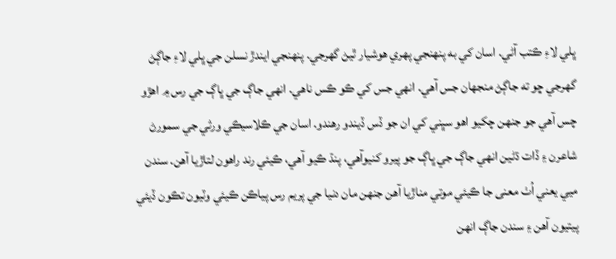ڀلي لاءِ ڪتب آڻي. اسان کي به پنهنجي پهري هوشيار ٿيڻ گهرجي. پنهنجي ايندڙ نسلن جي ڀلي لاءِ جاڳڻ گهرجي ڇو ته جاڳڻ منجهان جس آهي. انهي جس کي ڪو ڪس ناهي. انهي جاڳ جي ڀاڳ جي رس ۾ اهڙو چس آهي جو جنهن چکيو اهو سڀني کي ان جو ڏس ڏيندو رهندو. اسان جي ڪلاسيڪي ورثي جي سمورڻ شاعرن ۽ ڏات ڌڻين انهي جاڳ جي ڀاڳ جو پيرو کنيوآهي، پنڌ ڪيو آهي، ڪيئي رند راهون لتاڙيا آهن. سندن ميي يعني اُٺ معنى جا ڪيئي موتي مناڙيا آهن جنهن مان دنيا جي پريم رس پياڪن ڪيئي وٽيون تڪون ڏيئي پيتيون آهن ۽ سندن جاڳ انهن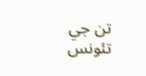تن جي تئونس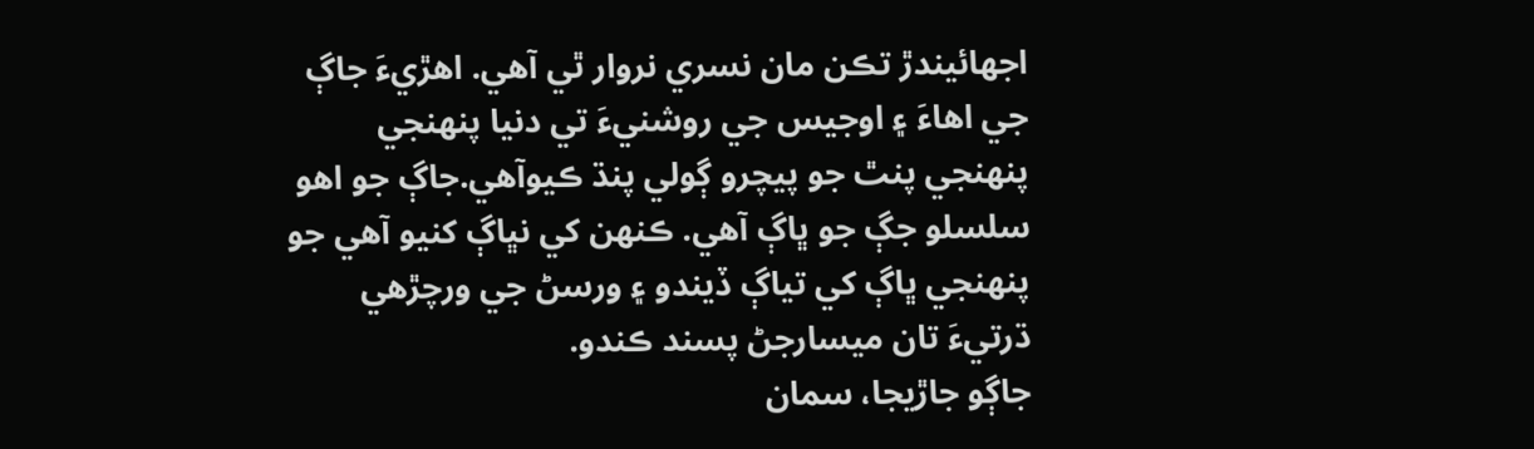اجهائيندڙ تڪن مان نسري نروار ٿي آهي. اهڙيءَ جاڳ جي اهاءَ ۽ اوجيس جي روشنيءَ تي دنيا پنهنجي پنهنجي پنٿ جو پيچرو ڳولي پنڌ ڪيوآهي.جاڳ جو اهو سلسلو جڳ جو ڀاڳ آهي. ڪنهن کي نڀاڳ کنيو آهي جو پنهنجي ڀاڳ کي تياڳ ڏيندو ۽ ورسڻ جي ورچڙهي ڌرتيءَ تان ميسارجڻ پسند ڪندو.
جاڳو جاڙيجا، سمان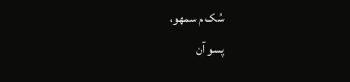سُک م سمهو،
پسو آن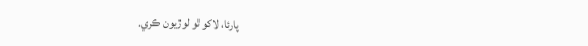پارئا، لاکو ٿو لوڙيون ڪري.